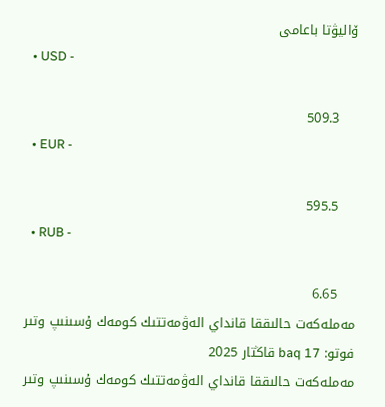ۆاليۋتا باعامى
  • USD -

    509.3
  • EUR -

    595.5
  • RUB -

    6.65
مەملەكەت حالىققا قانداي الەۋمەتتىك كومەك ۇسىنىپ وتىر
فوتو: baq 17 قاڭتار 2025
مەملەكەت حالىققا قانداي الەۋمەتتىك كومەك ۇسىنىپ وتىر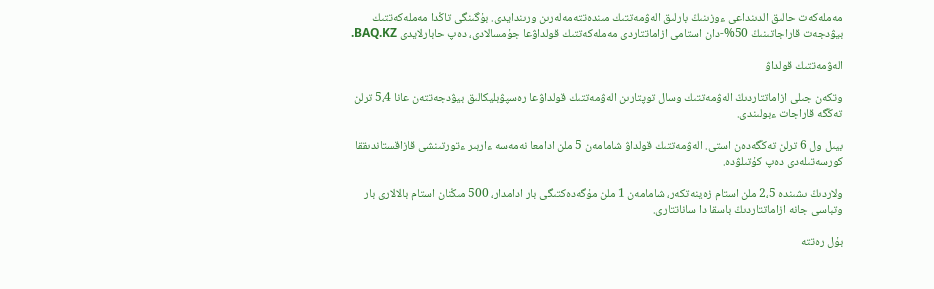مەملەكەت حالىق الدىنداعى ءوزىنىڭ بارلىق الەۋمەتتىك مىندەتتەمەلەرىن ورىندايدى. بۇگىنگى تاڭدا مەملەكەتتىك بيۋدجەت قاراجاتىنىڭ 50%-دان استامى ازاماتتاردى مەملەكەتتىك قولداۋعا جۇمسالادى، دەپ حابارلايدى BAQ.KZ.

الەۋمەتتىك قولداۋ

وتكەن جىلى ازاماتتاردىڭ الەۋمەتتىك وسال توپتارىن الەۋمەتتىك قولداۋعا رەسپۋبليكالىق بيۋدجەتتەن عانا 5،4 ترلن تەڭگە قاراجات ءبولىندى.

بيىل ول 6 ترلن تەڭگەدەن استى. الەۋمەتتىك قولداۋ شامامەن 5 ملن ادامعا نەمەسە ءاربىر ءتورتىنشى قازاقستاندىققا كورسەتىلەدى دەپ كۇتىلۋدە.

ولاردىڭ ىشىندە 2،5 ملن استام زەينەتكەر، شامامەن 1 ملن مۇگەدەكتىگى بار ادامدار، 500 مىڭنان استام بالالارى بار وتباسى جانە ازاماتتاردىڭ باسقا دا ساناتتارى.

بۇل رەتتە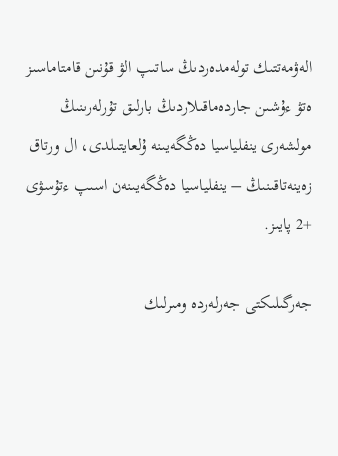الەۋمەتتىك تولەمدەردىڭ ساتىپ الۋ قۇنىن قامتاماسىز ەتۋ ءۇشىن جاردەماقىلاردىڭ بارلىق تۇرلەرىنىڭ مولشەرى ينفلياسيا دەڭگەيىنە ۇلعايتىلدى، ال ورتاق زەينەتاقىنىڭ – ينفلياسيا دەڭگەيىنەن اسىپ ءتۇسۋى +2 پايىز.

جەرگىلىكتى جەرلەردە ومىرلىك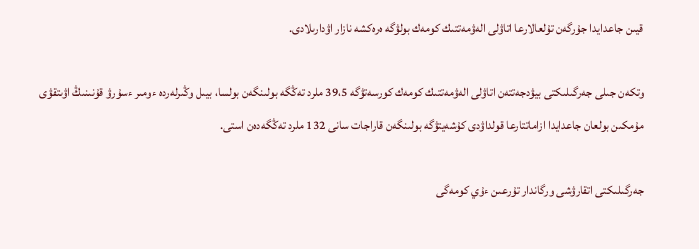قيىن جاعدايدا جۇرگەن تۇلعالارعا اتاۋلى الەۋمەتتىك كومەك بولۋگە ەرەكشە نازار اۋدارىلادى.

وتكەن جىلى جەرگىلىكتى بيۋدجەتتەن اتاۋلى الەۋمەتتىك كومەك كورسەتۋگە 39،5 ملرد تەڭگە بولىنگەن بولسا، بيىل وڭىرلەردە ءومىر ءسۇرۋ قۇنىنىڭ اۋىتقۋى مۇمكىن بولعان جاعدايدا ازاماتتارعا قولداۋدى كۇشەيتۋگە بولىنگەن قاراجات سانى 132 ملرد تەڭگەدەن استى.

جەرگىلىكتى اتقارۋشى ورگاندار تۇرعىن ءۇي كومەگى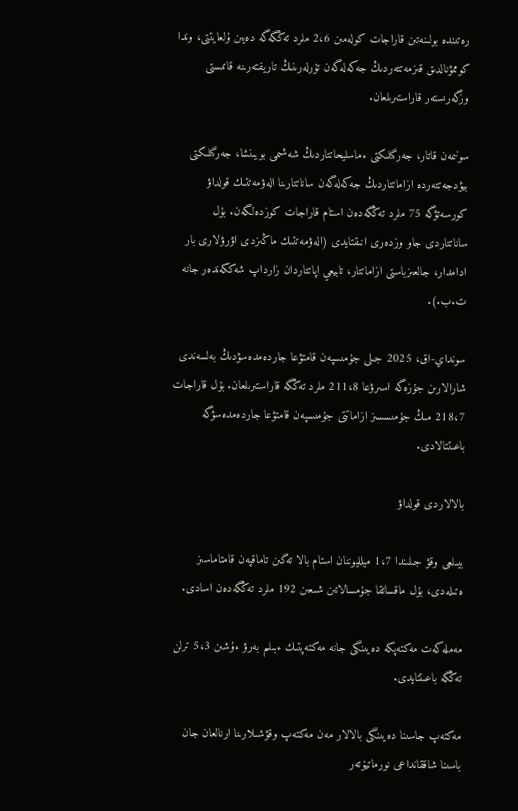رەتىندە بولىنەتىن قاراجات كولەمىن 2،6 ملرد تەڭگەگە دەيىن ۇلعايتتى، وندا كوممۋنالدىق قىزمەتتەردىڭ جەكەلەگەن تۇرلەرىنىڭ تاريفتەرىنە قاتىستى وزگەرىستەر قاراستىرىلعان.

سونىمەن قاتار، جەرگىلىكتى ءماسليحاتتاردىڭ شەشىمى بويىنشا، جەرگىلىكتى بيۋدجەتتەردە ازاماتتاردىڭ جەكەلەگەن ساناتتارىنا الەۋمەتتىك قولداۋ كورسەتۋگە 75 ملرد تەڭگەدەن استام قاراجات كوزدەلگەن. بۇل ساناتتاردى جاو وزدەرى انىقتايدى (الەۋمەتتىك ماڭىزدى اۋرۋلارى بار ادامدار، جالعىزباستى ازاماتتار، تابيعي اپاتتاردان زارداپ شەككەندەر جانە ت.ب.).

سونداي-اق، 2025 جىلى جۇمىسپەن قامتۋعا جاردەمدەسۋدىڭ بەلسەندى شارالارىن جۇزەگە اسىرۋعا 211،8 ملرد تەڭگە قاراستىرىلعان. بۇل قاراجات 218،7 مىڭ جۇمىسسىز ازاماتتى جۇمىسپەن قامتۋعا جاردەمدەسۋگە باعىتتالادى.

بالالاردى قولداۋ

بيىلعى وقۋ جىلىندا 1،7 ميلليوننان استام بالا تەگىن تاماقپەن قامتاماسىز ەتىلەدى، بۇل ماقساتقا جۇمسالاتىن شىعىن 192 ملرد تەڭگەدەن اسادى.

مەملەكەت مەكتەپكە دەيىنگى جانە مەكتەپتىك ءبىلىم بەرۋ ءۇشىن 5،3 ترلن تەڭگە باعىتتايدى.

مەكتەپ جاسىنا دەيىنگى بالالار مەن مەكتەپ وقۋشىلارىنا ارنالعان جان باسىنا شاققانداعى نورماتيۆتەر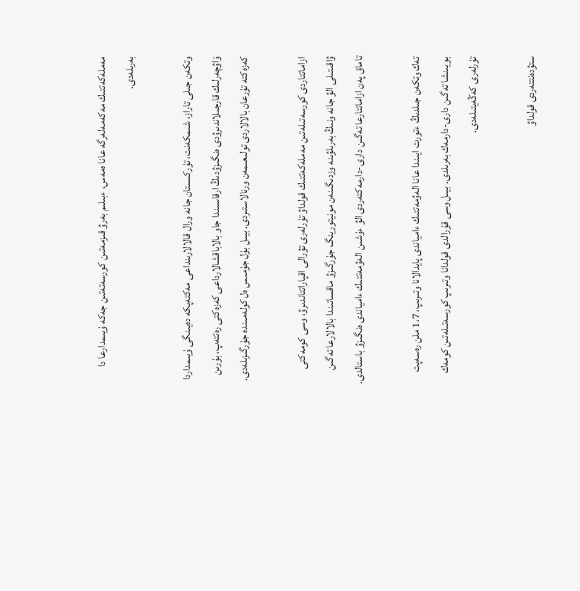مەملەكەتتىك مەكەمەلەرگە عانا ەمەس، ءبىلىم بەرۋ قىزمەتىن كورسەتەتىن جەكە ۇيىمدارعا دا بەرىلەدى.

وتكەن جىلى تاراز، شىمكەنت، تۇركىستان جانە ورال قالالارىنداعى مەكتەپكە دەيىنگى ۇيىمداردا ۆاۋچەرلىك قارجىلاندىرۋدى ەنگىزۋدىڭ ارقاسىندا جاو بالاباقشالارداعى كەزەكتى رەتتەپ، بۇرىن كەزەكتە تۇرعان بالالاردى تولىعىمەن ورنالاستىردى. بيىل بۇل جۇمىس ەل كولەمىندە جۇرگىزىلەدى.

ازاماتتاردى كورسەتىلەتىن مەملەكەتتىك قولداۋ تۇرلەرى تۋرالى اقپاراتتاندىرۋ، وسى كومەكتى ۋاقىتىلى الۋ جانە ونىڭ بەرىلۋىنە وزدىگىنەن مونيتورينگ جۇرگىزۋ ماقساتىندا بالالارعا تەگىن تاماق پەن ازاماتتارعا تەگىن دارى-دارمەكتەردى الۋ ءۇشىن الەۋمەتتىك ءامياندى ەنگىزۋ باستالدى.

تەك وتكەن جىلدىڭ ءتورت ايىندا عانا الەۋمەتتىك ءامياندى پايدالانا وتىرىپ، 1،7 ملن رەسەپت بويىنشا تەگىن دارى-دارمەك بەرىلدى. بيىل وسى قۇرالدى قولدانا وتىرىپ كورسەتىلەتىن كومەك تۇرلەرى كەڭەيتىلەدى.

ستۋدەنتتەردى قولداۋ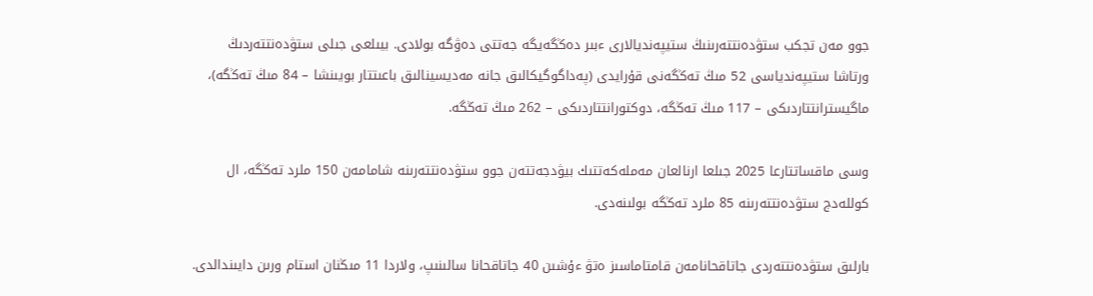جوو مەن تجكب ستۋدەنتتەرىنىڭ ستيپەنديالارى ءبىر دەڭگەيگە جەتتى دەۋگە بولادى. بيىلعى جىلى ستۋدەنتتەردىڭ ورتاشا ستيپەندياسى 52 مىڭ تەڭگەنى قۇرايدى (پەداگوگيكالىق جانە مەديسينالىق باعىتتار بويىنشا – 84 مىڭ تەڭگە)، ماگيسترانتتاردىكى – 117 مىڭ تەڭگە، دوكتورانتتاردىكى – 262 مىڭ تەڭگە.

وسى ماقساتتارعا 2025 جىلعا ارنالعان مەملەكەتتىك بيۋدجەتتەن جوو ستۋدەنتتەرىنە شامامەن 150 ملرد تەڭگە، ال كوللەدج ستۋدەنتتەرىنە 85 ملرد تەڭگە بولىنەدى.

بارلىق ستۋدەنتتەردى جاتاقحانامەن قامتاماسىز ەتۋ ءۇشىن 40 جاتاقحانا سالىنىپ، ولاردا 11 مىڭنان استام ورىن دايىندالدى.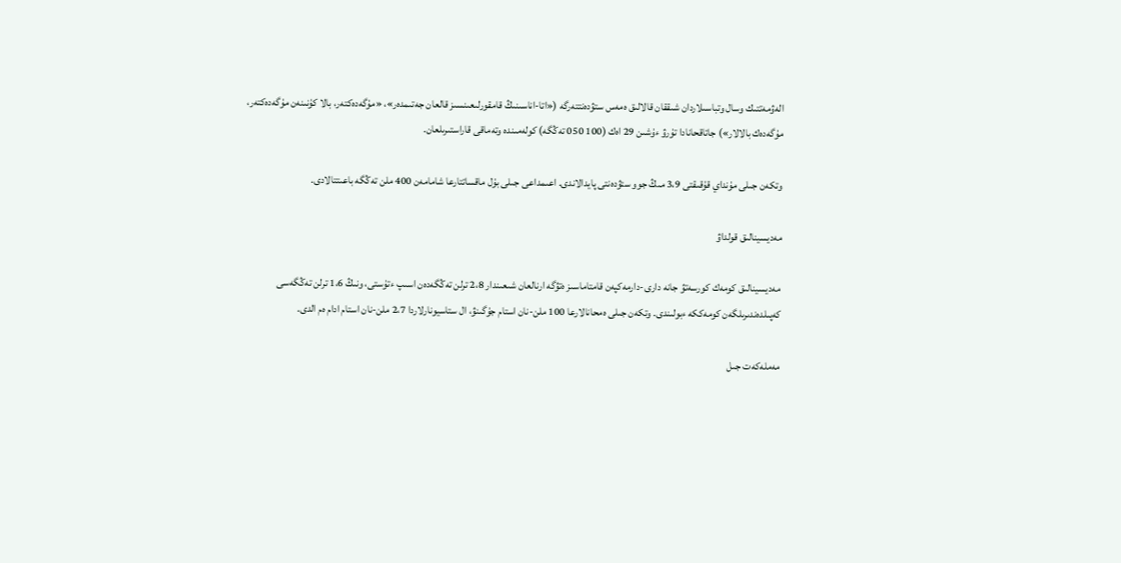الەۋمەتتىك وسال وتباسىلاردان شىققان قالالىق ەمەس ستۋدەنتتەرگە («اتا-اناسىنىڭ قامقورلىعىنسىز قالعان جەتىمدەر»، «مۇگەدەكتەر، بالا كۇنىنەن مۇگەدەكتەر، مۇگەدەك بالالار») جاتاقحانادا تۇرۋ ءۇشىن 29 اەك (100 050 تەڭگە) كولەمىندە وتەماقى قاراستىرىلعان.

وتكەن جىلى مۇنداي قۇقىقتى 3،9 مىڭ جوو ستۋدەنتى پايدالاندى. اعىمداعى جىلى بۇل ماقساتتارعا شامامەن 400 ملن تەڭگە باعىتتالادى.

مەديسينالىق قولداۋ

مەديسينالىق كومەك كورسەتۋ جانە دارى-دارمەكپەن قامتاماسىز ەتۋگە ارنالعان شىعىندار 2،8 ترلن تەڭگەدەن اسىپ ءتۇستى، ونىڭ 1،6 ترلن تەڭگەسى كەپىلدەندىرىلگەن كومەككە ءبولىندى. وتكەن جىلى ەمحانالارعا 100 ملن-نان استام جۇگىنۋ، ال ستاسيونارلاردا 2،7 ملن-نان استام ادام ەم الدى.

مەملەكەت جىل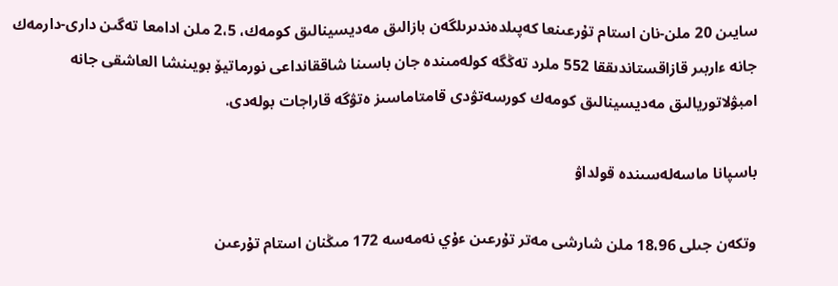سايىن 20 ملن-نان استام تۇرعىنعا كەپىلدەندىرىلگەن بازالىق مەديسينالىق كومەك، 2،5 ملن ادامعا تەگىن دارى-دارمەك جانە ءاربىر قازاقستاندىققا 552 ملرد تەڭگە كولەمىندە جان باسىنا شاققانداعى نورماتيۆ بويىنشا العاشقى جانە امبۋلاتوريالىق مەديسينالىق كومەك كورسەتۋدى قامتاماسىز ەتۋگە قاراجات بولەدى.

باسپانا ماسەلەسىندە قولداۋ

وتكەن جىلى 18،96 ملن شارشى مەتر تۇرعىن ءۇي نەمەسە 172 مىڭنان استام تۇرعىن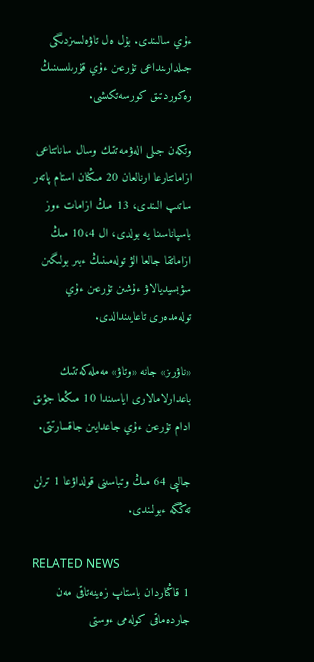ءۇي سالىندى. بۇل ەل تاۋەلسىزدىگى جىلدارىنداعى تۇرعىن ءۇي قۇرىلىسىنىڭ رەكوردتىق كورسەتكىشى.

وتكەن جىلى الەۋمەتتىك وسال ساناتتاعى ازاماتتارعا ارنالعان 20 مىڭنان استام پاتەر ساتىپ الىندى، 13 مىڭ ازامات ءوز باسپاناسىنا يە بولدى، ال 10،4 مىڭ ازاماتقا جالعا الۋ تولەمىنىڭ ءبىر بولىگىن سۋبسيديالاۋ ءۇشىن تۇرعىن ءۇي تولەمدەرى تاعايىندالدى.

«ناۋرىز» جانە «وتاۋ» مەملەكەتتىك باعدارلامالارى اياسىندا 10 مىڭعا جۋىق ادام تۇرعىن ءۇي جاعدايىن جاقسارتتى.

جالپى 64 مىڭ وتباسىنى قولداۋعا 1 ترلن تەڭگە ءبولىندى.

RELATED NEWS
1 قاڭتاردان باستاپ زەينەتاقى مەن جاردەماقى كولەمى ءوستى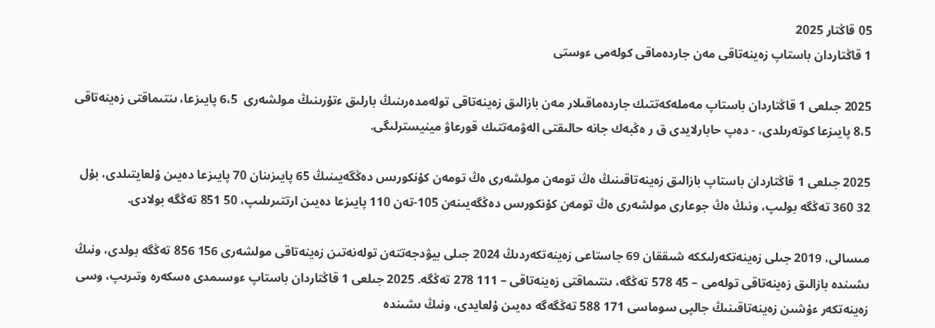05 قاڭتار 2025
1 قاڭتاردان باستاپ زەينەتاقى مەن جاردەماقى كولەمى ءوستى

2025 جىلعى 1 قاڭتاردان باستاپ مەملەكەتتىك جاردەماقىلار مەن بازالىق زەينەتاقى تولەمدەرىنىڭ بارلىق ءتۇرىنىڭ مولشەرى  6،5 پايىزعا، ىنتىماقتى زەينەتاقى 8،5 پايىزعا كوتەرىلدى، - دەپ حابارلايدى ق ر ەڭبەك جانە حالىقتى الەۋمەتتىك قورعاۋ مينيسترلىگى.

2025 جىلعى 1 قاڭتاردان باستاپ بازالىق زەينەتاقىنىڭ ەڭ تومەن مولشەرى ەڭ تومەن كۇنكورىس دەڭگەيىنىڭ 65 پايىزىنان 70 پايىزعا دەيىن ۇلعايتىلدى، بۇل 32 360 تەڭگە بولىپ، ونىڭ ەڭ جوعارى مولشەرى ەڭ تومەن كۇنكورىس دەڭگەيىنەن 105-تەن 110 پايىزعا دەيىن ارتتىرىلىپ، 50 851 تەڭگە بولادى.

مىسالى، 2019 جىلى زەينەتكەرلىككە شىققان 69 جاستاعى زەينەتكەردىڭ 2024 جىلى بيۋدجەتتەن تولەنەتىن زەينەتاقى مولشەرى 156 856 تەڭگە بولدى، ونىڭ ىشىندە بازالىق زەينەتاقى تولەمى – 45 578 تەڭگە، ىنتىماقتى زەينەتاقى – 111 278 تەڭگە. 2025 جىلعى 1 قاڭتاردان باستاپ ءوسىمدى ەسكەرە وتىرىپ، وسى زەينەتكەر ءۇشىن زەينەتاقىنىڭ جالپى سوماسى 171 588 تەڭگەگە دەيىن ۇلعايدى، ونىڭ ىشىندە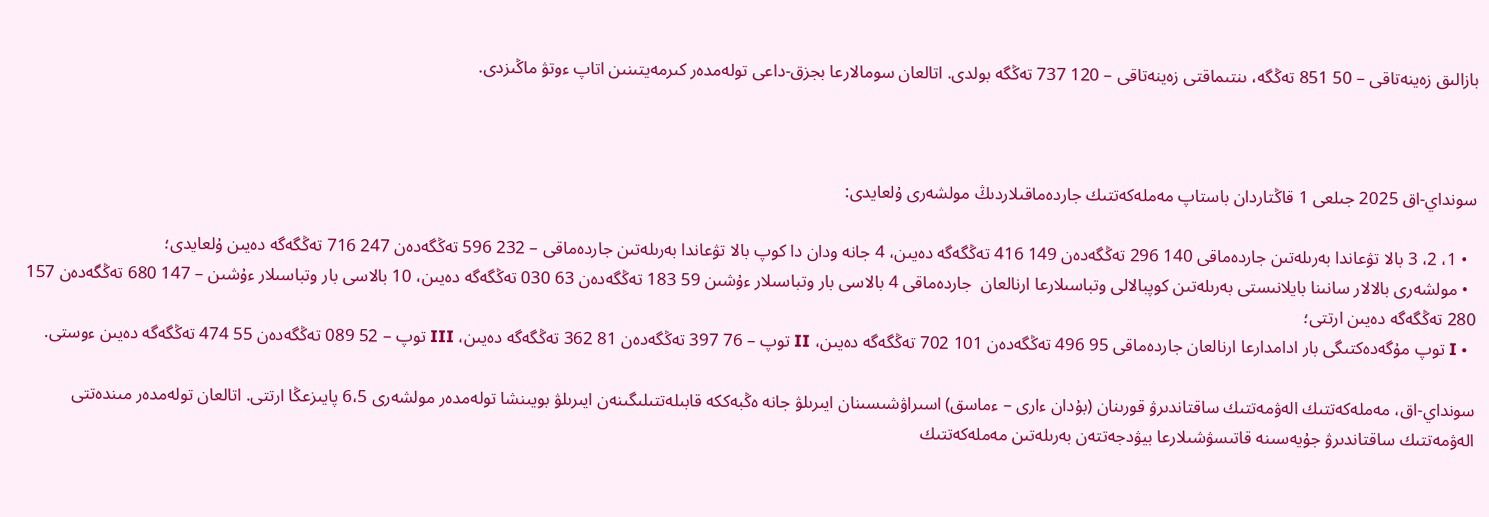بازالىق زەينەتاقى – 50 851 تەڭگە، ىنتىماقتى زەينەتاقى – 120 737 تەڭگە بولدى. اتالعان سومالارعا بجزق-داعى تولەمدەر كىرمەيتىنىن اتاپ ءوتۋ ماڭىزدى.



سونداي-اق 2025 جىلعى 1 قاڭتاردان باستاپ مەملەكەتتىك جاردەماقىلاردىڭ مولشەرى ۇلعايدى:

  • 1، 2، 3 بالا تۋعاندا بەرىلەتىن جاردەماقى 140 296 تەڭگەدەن 149 416 تەڭگەگە دەيىن، 4 جانە ودان دا كوپ بالا تۋعاندا بەرىلەتىن جاردەماقى – 232 596 تەڭگەدەن 247 716 تەڭگەگە دەيىن ۇلعايدى؛
  • مولشەرى بالالار سانىنا بايلانىستى بەرىلەتىن كوپبالالى وتباسىلارعا ارنالعان  جاردەماقى 4 بالاسى بار وتباسىلار ءۇشىن 59 183 تەڭگەدەن 63 030 تەڭگەگە دەيىن، 10 بالاسى بار وتباسىلار ءۇشىن – 147 680 تەڭگەدەن 157 280 تەڭگەگە دەيىن ارتتى؛
  • I توپ مۇگەدەكتىگى بار ادامدارعا ارنالعان جاردەماقى 95 496 تەڭگەدەن 101 702 تەڭگەگە دەيىن، II توپ – 76 397 تەڭگەدەن 81 362 تەڭگەگە دەيىن، III توپ – 52 089 تەڭگەدەن 55 474 تەڭگەگە دەيىن ءوستى.

سونداي-اق، مەملەكەتتىك الەۋمەتتىك ساقتاندىرۋ قورىنان (بۇدان ءارى – ءماسق) اسىراۋشىسىنان ايىرىلۋ جانە ەڭبەككە قابىلەتتىلىگىنەن ايىرىلۋ بويىنشا تولەمدەر مولشەرى 6،5 پايىزعڭا ارتتى. اتالعان تولەمدەر مىندەتتى الەۋمەتتىك ساقتاندىرۋ جۇيەسىنە قاتىسۋشىلارعا بيۋدجەتتەن بەرىلەتىن مەملەكەتتىك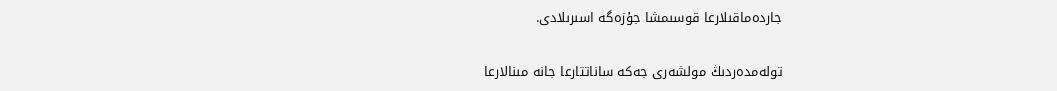جاردەماقىلارعا قوسىمشا جۇزەگە اسىرىلادى.

تولەمدەردىڭ مولشەرى جەكە ساناتتارعا جانە مىنالارعا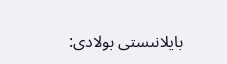بايلانىستى بولادى: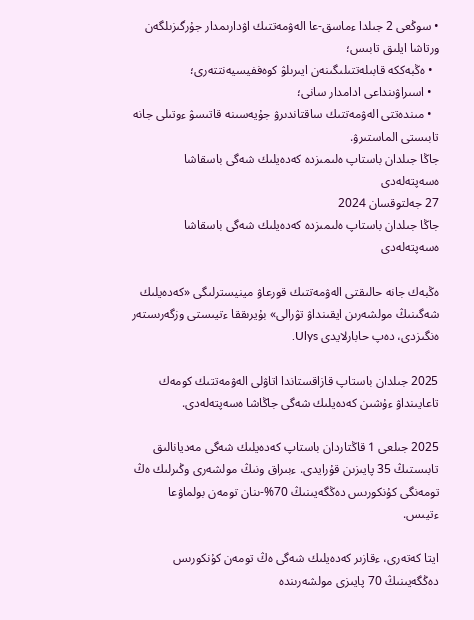• سوڭعى 2 جىلدا ءماسق-عا الەۋمەتتىك اۋدارىمدار جۇرگىزىلگەن ورتاشا ايلىق تابىس؛
  • ەڭبەككە قابىلەتتىلىگىنەن ايىرىلۋ كوەففيسيەنتتەرى؛
  • اسىراۋىنداعى ادامدار سانى؛
  • مىندەتتى الەۋمەتتىك ساقتاندىرۋ جۇيەسىنە قاتىسۋ ءوتىلى جانە تابىستى الماستىرۋ.
جاڭا جىلدان باستاپ ەلىمىزدە كەدەيلىك شەگى باسقاشا ەسەپتەلەدى
27 جەلتوقسان 2024
جاڭا جىلدان باستاپ ەلىمىزدە كەدەيلىك شەگى باسقاشا ەسەپتەلەدى

ەڭبەك جانە حالىقتى الەۋمەتتىك قورعاۋ مينيسترلىگى «كەدەيلىك شەگىنىڭ مولشەرىن ايقىنداۋ تۋرالى» بۇيرىققا ءتيىستى وزگەرىستەر ەنگىزدى، دەپ حابارلايدى Ulys.

2025 جىلدان باستاپ قازاقستاندا اتاۋلى الەۋمەتتىك كومەك تاعايىنداۋ ءۇشىن كەدەيلىك شەگى جاڭاشا ەسەپتەلەدى.

2025 جىلعى 1 قاڭتاردان باستاپ كەدەيلىك شەگى مەديانالىق تابىستىڭ 35 پايىزىن قۇرايدى. ءبىراق ونىڭ مولشەرى وڭىرلىك ەڭ تومەنگى كۇنكورىس دەڭگەيىنىڭ 70%-ىنان تومەن بولماۋعا ءتيىس.

ايتا كەتەرى، ءقازىر كەدەيلىك شەگى ەڭ تومەن كۇنكورىس دەڭگەيىنىڭ 70 پايىزى مولشەرىندە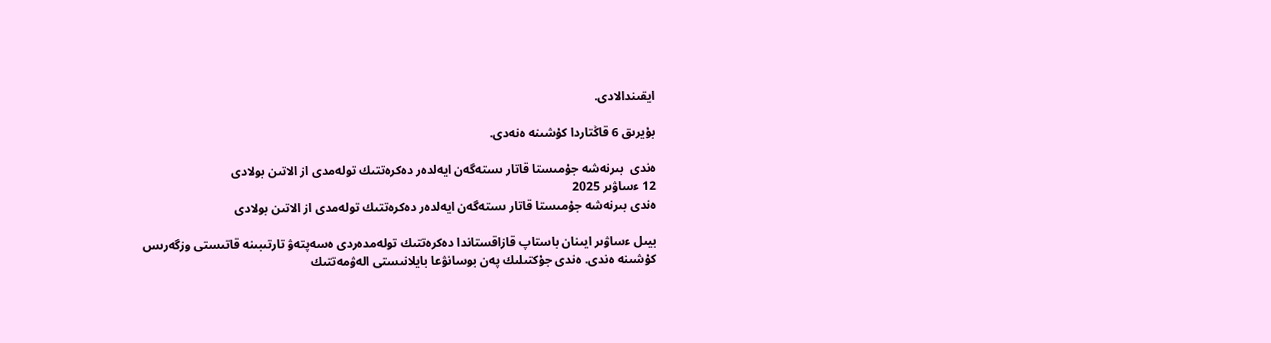ايقىندالادى.

بۇيرىق 6 قاڭتاردا كۇشىنە ەنەدى.

ەندى  بىرنەشە جۇمىستا قاتار ىستەگەن ايەلدەر دەكرەتتىك تولەمدى از الاتىن بولادى
12 ءساۋىر 2025
ەندى بىرنەشە جۇمىستا قاتار ىستەگەن ايەلدەر دەكرەتتىك تولەمدى از الاتىن بولادى

بيىل ءساۋىر ايىنان باستاپ قازاقستاندا دەكرەتتىك تولەمدەردى ەسەپتەۋ تارتىبىنە قاتىستى وزگەرىس كۇشىنە ەندى. ەندى جۇكتىلىك پەن بوسانۋعا بايلانىستى الەۋمەتتىك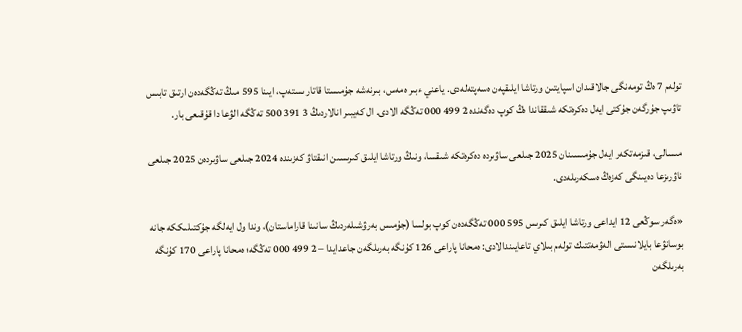تولەم 7 ەڭ تومەنگى جالاقىدان اسپايتىن ورتاشا ايلىقپەن ەسەپتەلەدى. ياعني ءبىر ەمەس، بىرنەشە جۇمىستا قاتار ىستەپ، ايىنا 595 مىڭ تەڭگەدەن ارتىق تابىس تاۋىپ جۇرگەن جۇكتى ايەل دەكرەتكە شىققاندا ەڭ كوپ دەگەندە 2 499 000 تەڭگە الادى. ال كەيبىر انالاردىڭ 3 391 500 تەڭگە الۋعا دا قۇقىعى بار.

مىسالى، قىزمەتكەر ايەل جۇمىسىنان 2025 جىلعى ساۋىردە دەكرەتكە شىقسا، ونىڭ ورتاشا ايلىق كىرىسىن انىقتاۋ كەزىندە 2024 جىلعى ساۋىردەن 2025 جىلعى ناۋرىزعا دەيىنگى كەزەڭ ەسكەرىلەدى.

«ەگەر سوڭعى 12 ايداعى ورتاشا ايلىق كىرىس 595 000 تەڭگەدەن كوپ بولسا (جۇمىس بەرۋشىلەردىڭ سانىنا قاراماستان)، وندا ول ايەلگە جۇكتىلىككە جانە بوسانۋعا بايلانىستى الەۋمەتتىك تولەم بىلاي تاعايىندالادى: ەمحانا پاراعى 126 كۇنگە بەرىلگەن جاعدايدا – 2 499 000 تەڭگە؛ ەمحانا پاراعى 170 كۇنگە بەرىلگەن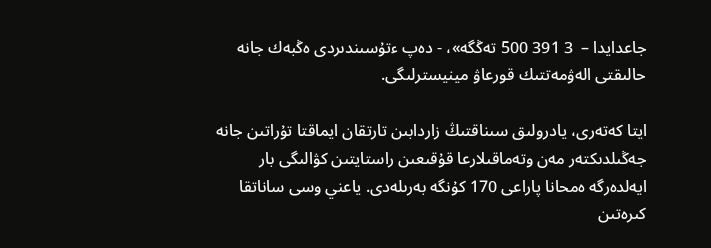جاعدايدا –  3 391 500 تەڭگە»، - دەپ ءتۇسىندىردى ەڭبەك جانە حالىقتى الەۋمەتتىك قورعاۋ مينيسترلىگى.

ايتا كەتەرى، يادرولىق سىناقتىڭ زاردابىن تارتقان ايماقتا تۇراتىن جانە جەڭىلدىكتەر مەن وتەماقىلارعا قۇقىعىن راستايتىن كۋالىگى بار ايەلدەرگە ەمحانا پاراعى 170 كۇنگە بەرىلەدى. ياعني وسى ساناتقا كىرەتىن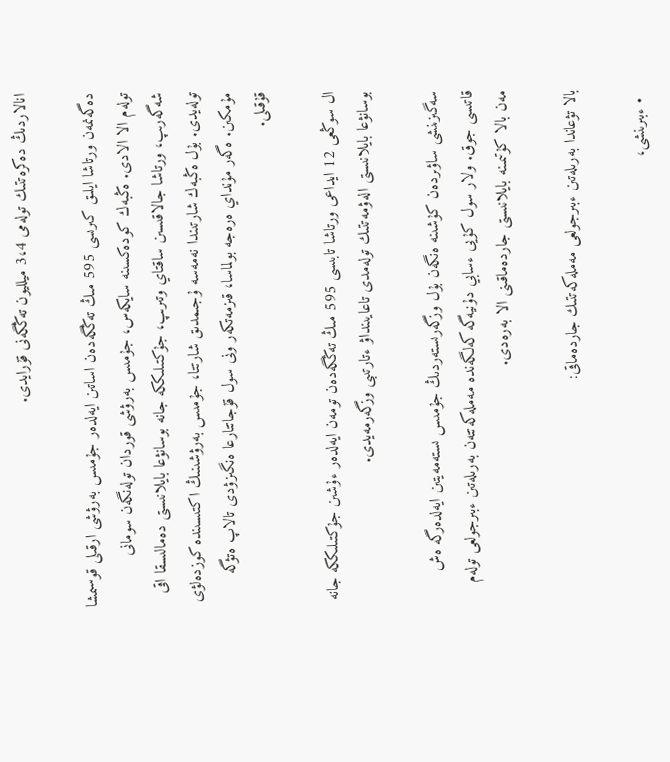انالاردىڭ دەكرەتتىك تولەمى 3،4 ميلليون تەڭگەنى قۇرايدى.

دەگەنمەن ورتاشا ايلىق كىرىسى 595 مىڭ تەڭگەدەن اساتىن ايەلدەر جۇمىس بەرۋشى ارقىلى قوسىمشا تولەم الا الادى. ەڭبەك كودەكسىنە سايكەس، جۇمىس بەرۋشى قوردان تولەنگەن سومانى شەگەرىپ، ورتاشا جالاقىسىن ساقتاي وتىرىپ، جۇكتىلىككە جانە بوسانۋعا بايلانىستى دەمالىسقا اقى تولەيدى. بۇل ەڭبەك شارتىندا نەمەسە ۇجىمدىق شارتتا، جۇمىس بەرۋشىنىڭ اكتىسىندە كوزدەلۋى مۇمكىن. ەگەر مۇنداي ەرەجە بولماسا، قىزمەتكەر ونى سول قۇجاتتارعا ەنگىزۋدى تالاپ ەتۋگە قۇقىلى.

ال سوڭعى 12 ايداعى ورتاشا تابىسى 595 مىڭ تەڭگەدەن تومەن ايەلدەر ءۇشىن جۇكتىلىككە جانە بوسانۋعا بايلانىستى الەۋمەتتىك تولەمدى تاعايىنداۋ ءتارتىبى وزگەرمەيدى.

سەگىزىنشى ساۋىردەن كۇشىنە ەنگەن بۇل وزگەرىستەردىڭ جۇمىس ىستەمەيتىن ايەلدەرگە ەش قاتىسى جوق. ولار سول كۇيى ءسابي دۇنيەگە كەلگەندە مەملەكەتتەن بەرىلەتىن ءبىرجولعى تولەم مەن بالا كۇتىمىنە بايلانىستى جاردەماقىنى الا بەرەدى.

بالا تۋعاندا بەرىلەتىن ءبىرجولعى مەملەكەتتىك جاردەماقى:

  • ءبىرىنشى،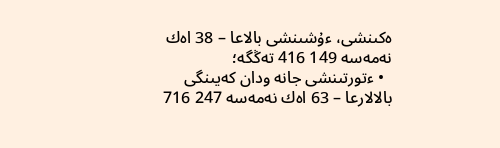ەكىنشى، ءۇشىنشى بالاعا – 38 اەك نەمەسە 149 416 تەڭگە؛
  • ءتورتىنشى جانە ودان كەيىنگى بالالارعا – 63 اەك نەمەسە 247 716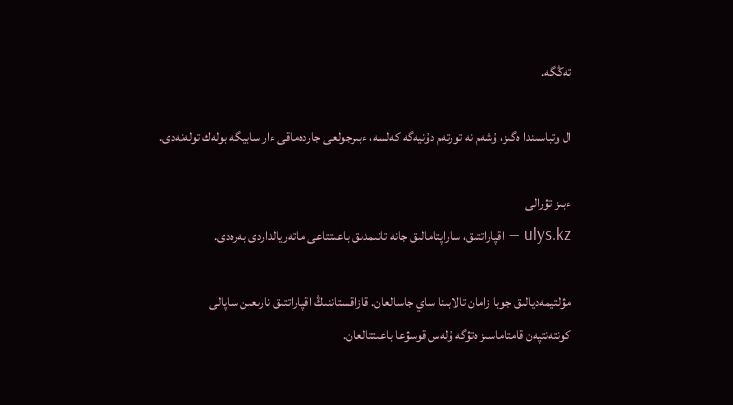تەڭگە.

ال وتباسىندا ەگىز، ۇشەم نە تورتەم دۇنيەگە كەلسە، ءبىرجولعى جاردەماقى ءار سابيگە بولەك تولەنەدى.

ءبىز تۋرالى
ulys.kz — اقپاراتتىق، ساراپتامالىق جانە تانىمدىق باعىتتاعى ماتەريالداردى بەرەدى.

مۋلتيمەديالىق جوبا زامان تالابىنا ساي جاسالعان. قازاقستاننىڭ اقپاراتتىق نارىعىن ساپالى
كونتەنتپەن قامتاماسىز ەتۋگە ۇلەس قوسۋعا باعىتتالعان.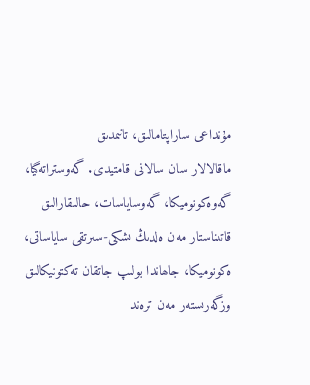مۇنداعى ساراپتامالىق، تانىمدىق
ماقالالار سان سالانى قامتيدى. گەوستراتەگيا، گەوەكونوميكا، گەوساياسات، حالىقارالىق
قاتىناستار مەن ەلدىڭ ىشكى-سىرتقى ساياساتى، ەكونوميكا، جاھاندا بولىپ جاتقان تەكتونيكالىق
وزگەرىستەر مەن ترەند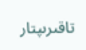تاقىرىپتار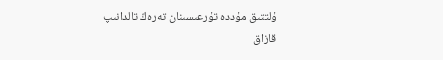ۇلتتىق مۇددە تۇرعىسىنان تەرەڭ تالدانىپ قازاق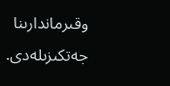وقىرماندارىنا جەتكىزىلەدى.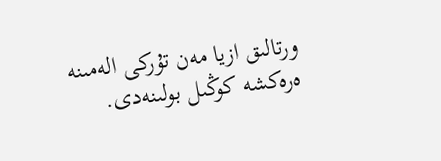ورتالىق ازيا مەن تۇركى الەمىنە ەرەكشە كوڭىل بولىنەدى.